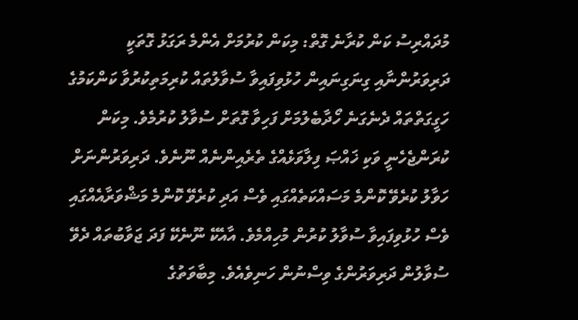މުދައްރިސު ކަން ކުރާނެ ގޮތް: މިކަން ކުރުމަށް އެންމެ ރަގަޅު ގޮތަކީ ދަރިވަރުންނާއި ގިނަގިނައިން ހުޅުވިފައިވާ ސުވާލުތައް ކުރިމަތިކުރުވާ ކަންކަމުގެ ހަގީގަތްތައް ދެނެގަނެ ހޯދާބެލުމަށް ފަހިވާ ގޮތަށް ސުވާލު ކުރުމެވެ. މިކަން ކުރަންޖެހެނީ ވަކި ޚައްޞަ ފިލާވަޅެއްގެ ތެރެއިންނެއް ނޫނެވެ. ދަރިވަރުންނަށް ހަވާލު ކުރެވޭ ކޮންމެ މަސައްކަތެއްގައި ވެސް އަދި ކުރެވޭ ކޮންމެ މަޝްވަރާއެއްގައި ވެސް ހުޅުވިފައިވާ ސުވާލު ކުރުން މުހިއްމެވެ. އާއެކޭ ނޫނެކޭ ފަދަ ޖަވާބުތައް ދެވޭ ސުވާލުން ދަރިވަރުންގެ ވިސްނުން ހަނިވެއެވެ. މިބާވަތުގެ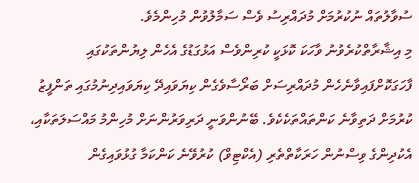ސުވާލުތައް ނުކުރުމަށް މުދައްރިސު ވެސް ސަމާލުވުން މުހިންމެވެ.
މި އިޝާރާތްކުރެވުނު ވާހަކަ ކޮޅަކީ ކުރިންވެސް އަޅުގަޑުގެ އެހެން ލިޔުންތަކުގައި ފާހަގަކޮށްފައިވާނެހެން މުދައްރިސަށް ބަރޯސާވެގެން ކިޔަވައިދޭ ކިޔަވައިދިނުމުގައި ތަންފީޒު ކުރުމަށް ދަތިވާނެ ކަންތައްތަކެކެވެ. ބޭނުންވަނީ ދަރިވަރުންނަށް މުހިންމު މައްސަލަތަކާއި، އެކުދިންގެ ވިސްނުން ހަރަކާތްތެރި (އެކްޓިވް) ކުރުވޭނެ ކަންކަމާ ގުޅުވައިގެން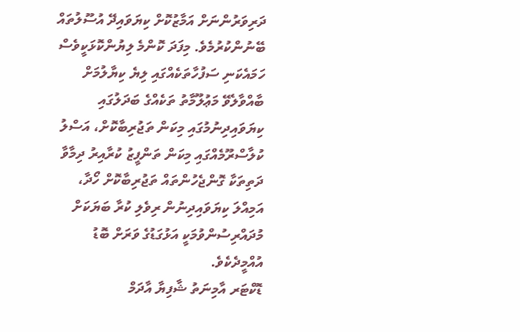ދަރިވަރުންނަށް އަމާޒުކޮށް ކިޔަވައިދޭ އުސޫލުތައް ބޭނުންކުރުމެވެ. މިފަދަ ކޮންމެ ލިޔުންކޮޅަކީވެސް ހަމައެކަނި ސަފުހާތަކެއްގައި ލިޔެ ކިޔާލުމަށް ބާއްވާލެވޭ މަޢުލޫމާތު ތަކެއްގެ ބަދަލުގައި ކިޔަވައިދިނުމުގައި މިކަން ތަޖުރިބާކޮށް، އަސްލު ކުލާސްރޫމެއްގައި މިކަން ތަންފީޒު ކުރާއިރު ދިމާވާ ދަތިތަކާ ގޮންޖެހުންތައް ތަޖުރިބާކޮށް ހޯދާ، އަމިއްލަ ކިޔަވައިދިނުން ރިވެލި ކުރާ ބަޔަކަށް މުދައްރިސުންވުމަކީ އަޅުގަޑުގެ ވަރަށް ބޮޑު އުއްމީދެކެވެ.
ޑޮކްޓަރ އާމިނަތު ޝާފިޔާ އާދަމް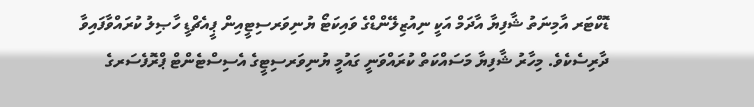ޑޮކްޓަރ އާމިނަތު ޝާފިޔާ އާދަމް އަކީ ނިއުޒިލޭންޑްގެ ވައިކަޓޯ ޔުނިވަރސިޓީއިން ޕީއެޗްޑީ ހާޞިލު ކުރައްވާފައިވާ ދާރިސެކެވެ. މިހާރު ޝާފިޔާ މަސައްކަތް ކުރައްވަނީ ގައުމީ ޔުނިވަރސިޓީގެ އެސިސްޓެންޓް ޕްރޮފެސަރގެ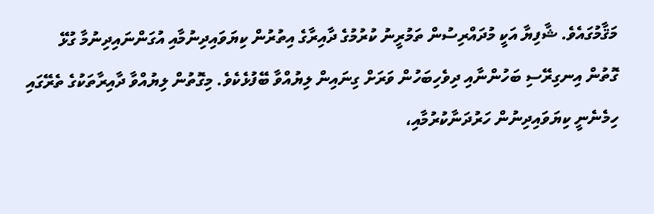މަޤާމުގައެވެ. ޝާފިޔާ އަކީ މުދައްރިސުން ތަމުރީނު ކުރުމުގެ ދާއިރާގެ އިތުރުން ކިޔަވައިދިނުމާއި އުގަންނައިދިނުމާ ގުޅޭ ގޮތުން އިނގިރޭސި ބަހުންނާއި ދިވެހިބަހުން ވަރަށް ގިނައިން ލިޔުއްވާ ބޭފުޅެކެވެ. މިގޮތުން ލިޔުއްވާ ދާއިރާތަކުގެ ތެރޭގައި ހިމެނެނީ ކިޔަވައިދިނުން ހަރުދަނާކުރުމާއި،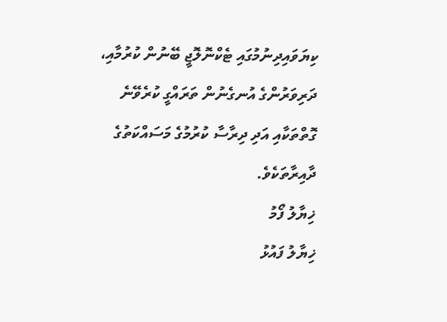ކިޔަވައިދިނުމުގައި ޓެކްނޮލޮޖީ ބޭނުން ކުރުމާއި، ދަރިވަރުންގެ އުނގެނުން ތަރައްގީ ކުރެވޭނެ ގޮތްތަކާއި އަދި ދިރާސާ ކުރުމުގެ މަސައްކަތުގެ ދާއިރާތަކެވެ.
ޚިޔާލު ފޯމު
ޚިޔާލު ފައުޅު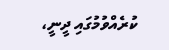ކުރެއްވުމުގައި ދީނީ،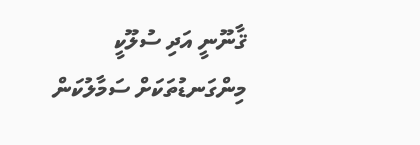ޤާނޫނީ އަދި ސުލޫކީ މިންގަނޑުތަކަށް ސަމާލުކަން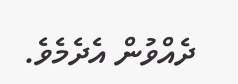ދެއްވުން އެދެމެވެ.